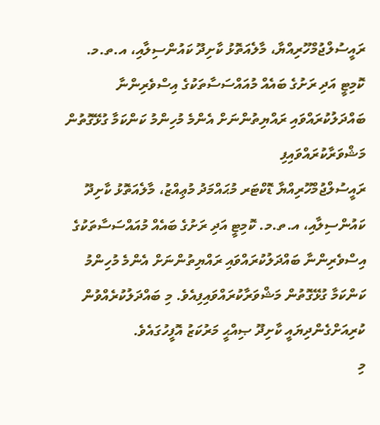ރައީސުލްޖުމްހޫރިއްޔާ، މާލެއަތޮޅު ކާށިދޫ ކައުންސިލާއި، އ.ތ.މ. ކޮމިޓީ އަދި ރަށުގެ ބައެއް މުއައްސަސާތަކުގެ އިސްވެރިންނާ ބައްދަލުކުރައްވައި ރައްޔިތުންނަށް އެންމެ މުހިންމު ކަންކަމާ ގުޅޭގޮތުން މަޝްވަރާކުރައްވައިފި
ރައީސުލްޖުމްހޫރިއްޔާ ޑޮކްޓަރ މުޙައްމަދު މުޢިއްޒު، މާލެއަތޮޅު ކާށިދޫ ކައުންސިލާއި، އ.ތ.މ. ކޮމިޓީ އަދި ރަށުގެ ބައެއް މުއައްސަސާތަކުގެ އިސްވެރިންނާ ބައްދަލުކުރައްވައި ރައްޔިތުންނަށް އެންމެ މުހިންމު ކަންކަމާ ގުޅޭގޮތުން މަޝްވަރާކުރައްވައިފިއެވެ. މި ބައްދަލުކުރެއްވުން ކުރިއަށްގެންދިޔައީ ކާށިދޫ ޞިއްޙީ މަރުކަޒު އޮފީހުގައެވެ.
މި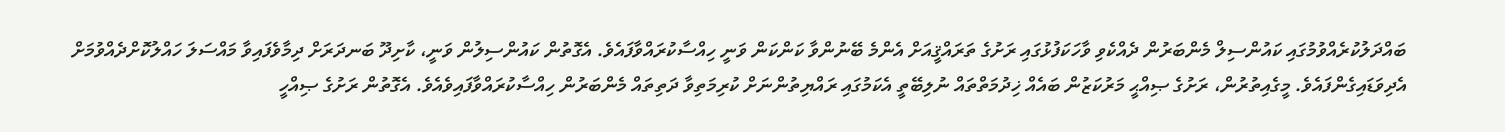ބައްދަލުކުރެއްވުމުގައި ކައުންސިލް މެންބަރުން ދެއްކެވި ވާހަކަފުޅުގައި ރަށުގެ ތަރައްޤީއަށް އެންމެ ބޭނުންވާ ކަންކަން ވަނީ ހިއްސާކުރައްވާފައެވެ. އެގޮތުން ކައުންސިލުން ވަނީ، ކާށިދޫ ބަނދަރަށް ދިމާވެފައިވާ މައްސަލަ ހައްލުކޮށްދެއްވުމަށް އެދިވަޑައިގެންފައެވެ. މީގެއިތުރުން، ރަށުގެ ޞިއްޙީ މަރުކަޒުން ބައެއް ޚިދުމަތްތައް ނުލިބޭތީ އެކަމުގައި ރައްޔިތުންނަށް ކުރިމަތިވާ ދަތިތައް މެންބަރުން ހިއްސާކުރައްވާފައިވެއެވެ. އެގޮތުން ރަށުގެ ޞިއްހީ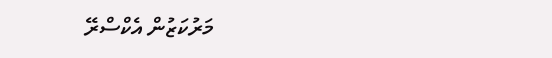މަރުކަޒުން އެކްސްރޭ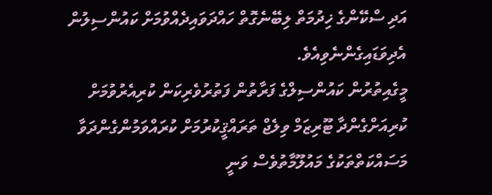އަދި ސްކޭންގެ ޚިދުމަތް ލިބޭނެގޮތް ހައްދަވައިދެއްވުމަށް ކައުންސިލުން އެދިވަޑައިގެންނެވިއެވެ.
މީގެއިތުރުން ކައުންސިލްގެ ފަރާތުން ފަތުރުވެރިކަން ކުރިއެރުވުމަށް ކުރިއަށްގެންދާ ޓޫރިޒަމް ވިލެޖް ތަރައްޤީކުރުމަށް ކުރައްވަމުންގެންދަވާ މަސައްކަތްތަކުގެ މައުލޫމާތުވެސް ވަނީ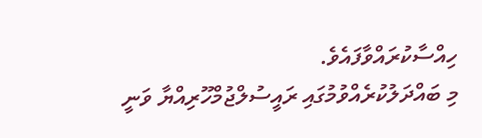ހިއްސާކުރައްވާފައެވެ.
މި ބައްދަލުކުރެއްވުމުގައި ރައީސުލްޖުމްހޫރިއްޔާ ވަނީ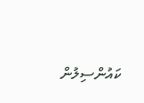ކައުންސިލުން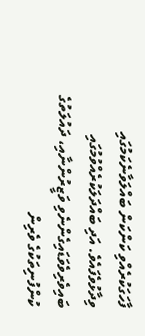ފާހަގަކުރެއްވި ކަންކަން ބައްލަވާނެކަމުގައި ވިދާޅުވެފައެވެ. އަދި ބައްދަލަކުރެއްވުމުގައި ބައިވެރިވެވަޑައިގެންނެވި ވަޒީރުންނާއި، ދައުލަތުގެ ކުންފުނިތަކުގެ ވެރިން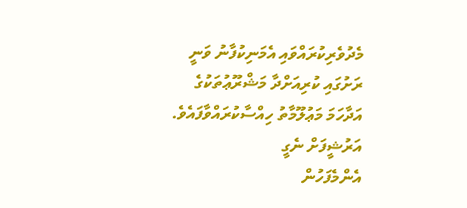މެދުވެރިކުރައްވައި އެމަނިކުފާނު ވަނީ ރަށުގައި ކުރިއަށްދާ މަޝްރޫޢުތަކުގެ އަދާހަމަ މަޢުލޫމާތު ހިއްސާކުރައްވާފައެވެ.
އަރުޝީފަށް ނެގީ
އެންމެފަހުން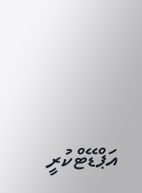އަޕްޑޭޓްކުރީ